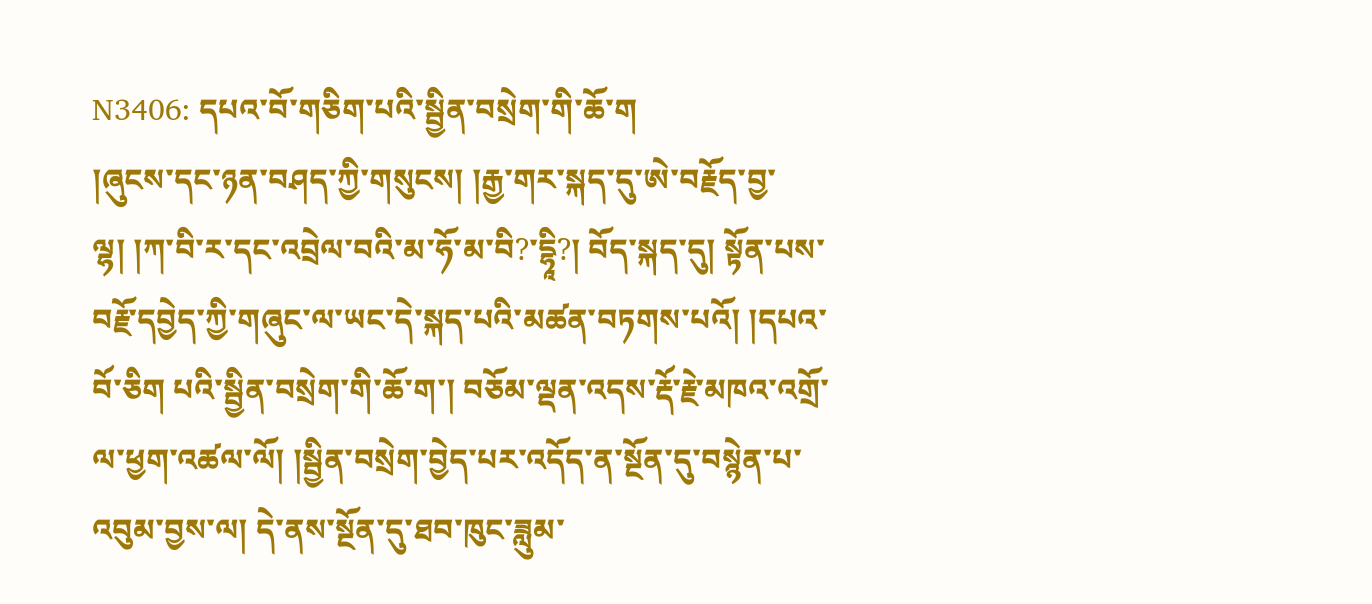N3406: དཔའ་བོ་གཅིག་པའི་སྦྱིན་བསྲེག་གི་ཆོ་ག
།ཞུངས་དང་ཉན་བཤད་ཀྱི་གསུངས། །རྒྱ་གར་སྐད་དུ་ཨེ་བརྗོད་བྱ་ལྷ། །ཀ་བི་ར་དང་འབྲེལ་བའི་མ་ཧོ་མ་བི?་དྷཱི?། བོད་སྐད་དུ། སྟོན་པས་བརྗོ་དབྱེད་ཀྱི་གཞུང་ལ་ཡང་དེ་སྐད་པའི་མཚན་བཏགས་པའོ། །དཔའ་བོ་ཅིག པའི་སྦྱིན་བསྲེག་གི་ཆོ་ག་། བཅོམ་ལྡན་འདས་རྡོ་རྗེ་མཁའ་འགྲོ་ལ་ཕྱག་འཚལ་ལོ། །སྦྱིན་བསྲེག་བྱེད་པར་འདོད་ན་སྔོན་དུ་བསྙེན་པ་འབུམ་བྱས་ལ། དེ་ནས་སྔོན་དུ་ཐབ་ཁུང་ཟླུམ་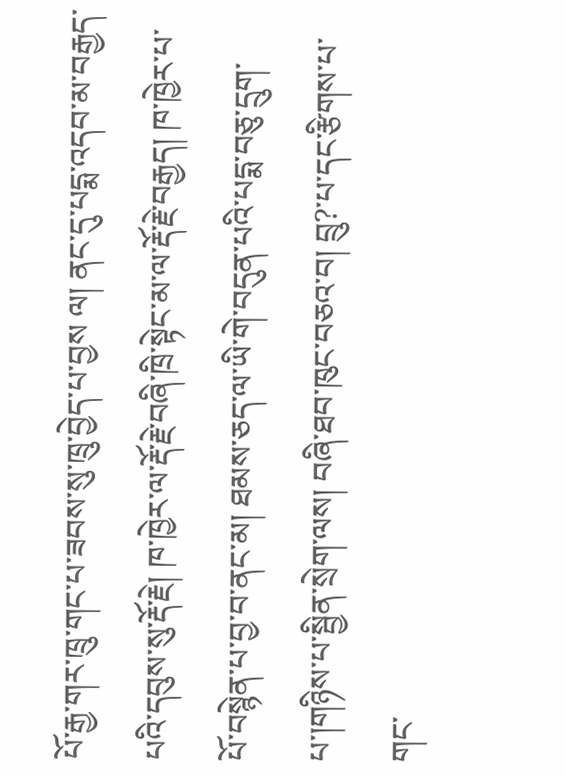པོ་རྒྱ་གར་ཁྲུ་གང་པ་ཟབས་སུ་ཁྲུ་བྱེད་པ་བྱས ལ། ནང་དུ་པདྨ་འདབ་མ་བརྒྱད་པའི་དབུས་སུ་རྡོ་རྗེ། ཁ་ཁྱེར་ལ་རྡོ་རྗེ་བཞི་ཁྲི་སྟེང་མ་ལ་རྡོ་རྗེ་བརྒྱད། ཁ་ཁྱེར་པ་པོ་བསྙེན་པ་བྱ་བ་ནང་མ། ཐམས་ཅད་ལ་ཡི་གེ་བདུན་པའི་པདྨ་བཅུ་དྲུག་པ་།གཉིས་པ་སྦྱིན་སྲེག་ལས། བཞི་ཐབ་ཁུང་བཅའ་བ། བྲུ?་པ་དང་རྩིགས་པ་གང་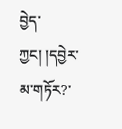བྱེད་ཀྱང། །དབྱེར་མ་གཏོར?་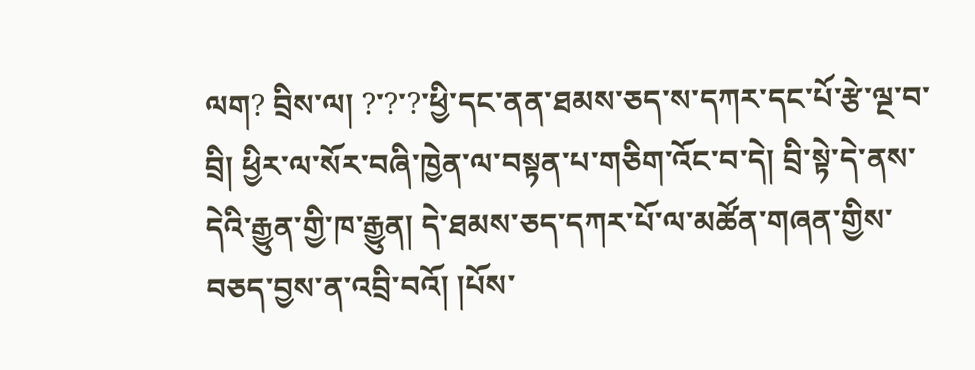ལག? བྲིས་ལ། ?་?་?་ཕྱི་དང་ནན་ཐམས་ཅད་ས་དཀར་དང་པོ་རྩེ་ལྔ་བ་བྲི། ཕྱིར་ལ་སོར་བཞི་ཁྱེན་ལ་བསྟན་པ་གཅིག་འོང་བ་དེ། བྲི་སྟེ་དེ་ནས་དེའི་རྒྱུན་གྱི་ཁ་རྒྱུན། དེ་ཐམས་ཅད་དཀར་པོ་ལ་མཚོན་གཞན་གྱིས་བཅད་བྱས་ན་འབྲི་བའོ། །པོས་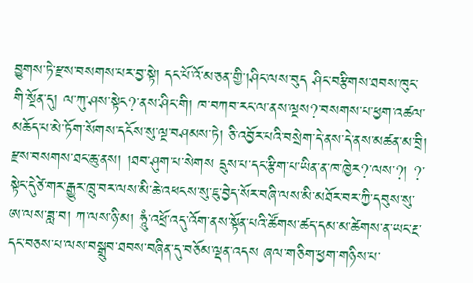བྱུགས་ཏེ་རྫས་བསགས་པར་བྱ་སྟེ། དང་པོ་འོ་མ་ཅན་གྱི་།ཤིང་ལས་བུད ཤིང་བརྩིགས་ཐབས་ཁུང་གི་སྔོན་དུ། ལ་ཀུ་ཤས་སྟེང?་ནས་ཤིང་གི། ཁ་བཀབ་རང་ལ་ནས་ལྔས?་བསགས་པ་ཕྱག་འཚལ་མཆོད་པ་མེ་ཏོག་སོགས་དངོས་སུ་ལྔ་བཤམས་ཏེ། ཅི་འབྱོར་པའི་བསྲེག་དེ་ནས་དེ་ནས་མཚན་མ་བྲི། རྫས་བསགས་ཐང་ཆུ་ནས། །ཐབ་ཤུག་པ་སེགས དྲུས་པ་དང་རྩིག་པ་ཡིན་ན་ཁ་ཁྱེར?་ལས་?། ?་སྟེང་དེུཙེ་གར་རྒྱུར་ཁྲུ་བར་ལས་མི་ཆེ་འཕངས་སུ་ཇུ་བྱེད་སོར་བཞི་ལས་མི་མཐོར་བར་ཀྱི་དབུས་སུ་ཨ་ལས་ཟླ་བ། ཀ་ལས་ཉི་མ། ཧཱུཾ་འཕྲོ་འདུ་འོག་ནས་སྟོན་པའི་ཚོགས་ཚད་དམ་མ་ཚེགས་ན་ཡང་རྔ་དང་བཅས་པ་ལས་བསྒྲུབ་ཐབས་བཞིན་དུ་བཅོམ་ལྡན་འདས ཞལ་གཅིག་ཕྱག་གཉིས་པ་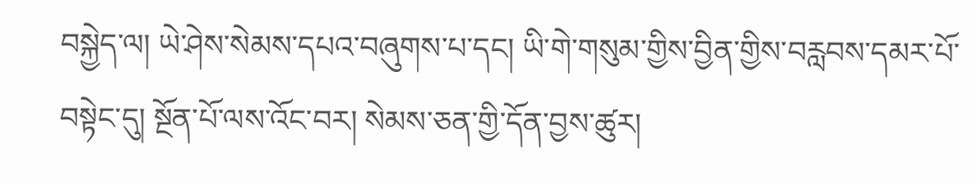བསྐྱེད་ལ། ཡེ་ཤེས་སེམས་དཔའ་བཞུགས་པ་དང། ཡི་གེ་གསུམ་གྱིས་བྱིན་གྱིས་བརླབས་དམར་པོ་བསྟེང་དུ། སྔོན་པོ་ལས་འོང་བར། སེམས་ཅན་གྱི་དོན་བྱས་ཚུར།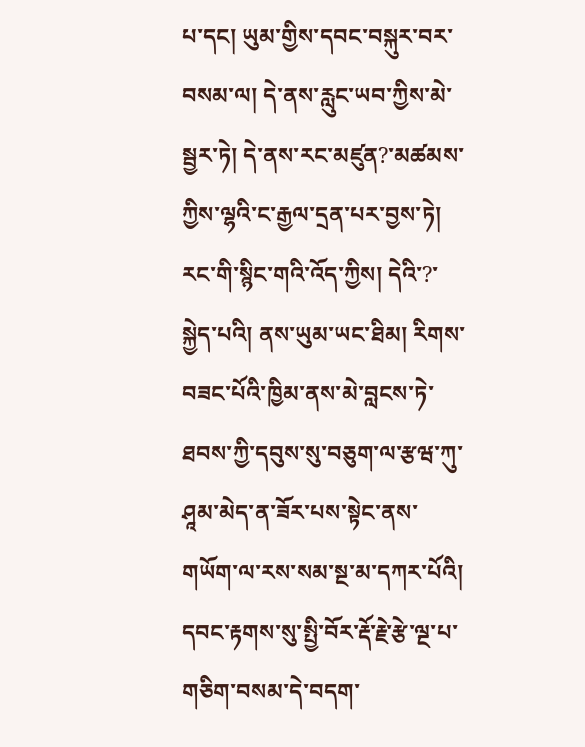པ་དང། ཡུམ་གྱིས་དབང་བསྐུར་བར་བསམ་ལ། དེ་ནས་རླུང་ཡབ་ཀྱིས་མེ་སྦྱར་ཏེ། དེ་ནས་རང་མཛུན?་མཚམས་ཀྱིས་ལྷའི་ང་རྒྱལ་དྲན་པར་བྱས་ཏེ། རང་གི་སྙིང་གའི་འོད་ཀྱིས། དེའི་?་སྐྱེད་པའི། ནས་ཡུམ་ཡང་ཐིམ། རིགས་བཟང་པོའི་ཁྱིམ་ནས་མེ་བླངས་ཏེ་ཐབས་ཀྱི་དབུས་སུ་བཅུག་ལ་རྩཝ་ཀུ་ཤཱམ་མེད་ན་ཟོར་པས་སྟེང་ནས་གཡོག་ལ་རས་སམ་སྔ་མ་དཀར་པོའི། དབང་རྟགས་སུ་སྤྱི་བོར་རྡོ་རྗེ་རྩེ་ལྔ་པ་གཅིག་བསམ་དེ་བདག་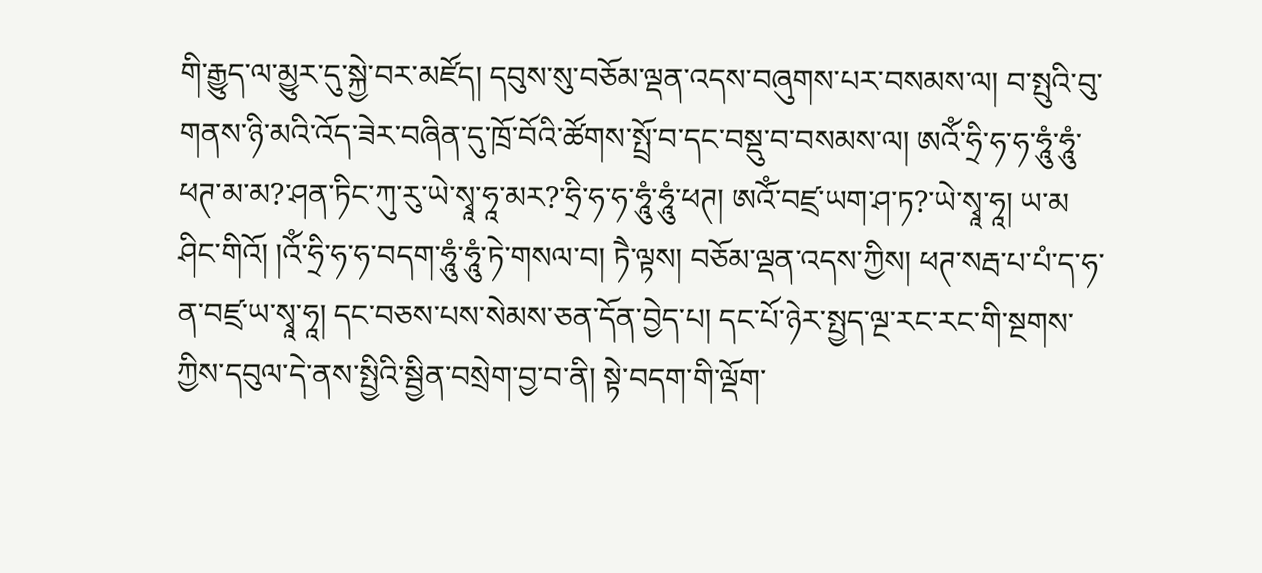གི་རྒྱུད་ལ་མྱུར་དུ་སྐྱེ་བར་མཛོད། དབུས་སུ་བཅོམ་ལྡན་འདས་བཞུགས་པར་བསམས་ལ། བ་སྤུའི་བུ་གནས་ཉི་མའི་འོད་ཟེར་བཞིན་དུ་ཁྲོ་བོའི་ཚོགས་སྤྲོ་བ་དང་བསྡུ་བ་བསམས་ལ། ཨའོཾ་ཧྲི་ཧ་ཧ་ཧཱུཾ་ཧཱུཾ་ཕཊ་མ་མ?་ཤན་ཏིང་ཀུ་རུ་ཡེ་སྭཱ་ཧཱ་མར?་ཧྲི་ཧ་ཧ་ཧཱུཾ་ཧཱུཾ་ཕཊ། ཨའོཾ་བཛྲ་ཡག་ཤ་ཏ?་ཡེ་སྭཱ་ཧཱ། ཡ་མ ཤིང་གིའོ། །འོཾ་ཧྲི་ཧ་ཧ་བདག་ཧཱུཾ་ཧཱུཾ་ཏེ་གསལ་བ། ཏཻ་ལྟས། བཅོམ་ལྡན་འདས་ཀྱིས། ཕཊ་སརྦ་པ་པཾ་ད་ཧ་ན་བཛྲ་ཡ་སྭཱ་ཧཱ། དང་བཅས་པས་སེམས་ཅན་དོན་བྱེད་པ། དང་པོ་ཉེར་སྤྱད་ལྔ་རང་རང་གི་སྔགས་ཀྱིས་དབུལ་དེ་ནས་སྤྱིའི་སྦྱིན་བསྲེག་བྱ་བ་ནི། སྟེ་བདག་གི་ལྡོག་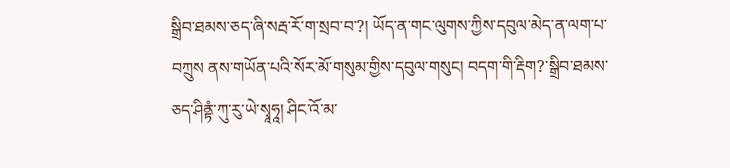སྒྲིབ་ཐམས་ཅད་ཞི་སརྦ་རོ་ག་སྲབ་བ་?། ཡོད་ན་གང་ལུགས་ཀྱིས་དབུལ་མེད་ན་ལག་པ་བཀྲུས ནས་གཡོན་པའི་སོར་མོ་གསུམ་གྱིས་དབུལ་གསུང། བདག་གི་རྡིག?་སྒྲིབ་ཐམས་ཅད་ཤིནྟཾ་ཀུ་རུ་ཡེ་སྭཱཧཱ། ཤིང་འོ་མ་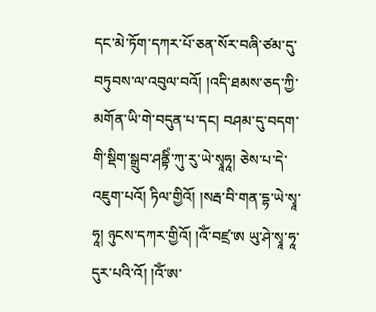དང་མེ་ཏོག་དཀར་པོ་ཅན་སོར་བཞི་ཙམ་དུ་བཏུབས་ལ་འབུལ་བའོ། །འདི་ཐམས་ཅད་ཀྱི་མགོན་ཡི་གེ་བདུན་པ་དང། བཤམ་དུ་བདག་གི་སྡིག་སྒྲུབ་ཤནྟིཾ་ཀུ་རུ་ཡེ་སྭཱཧཱ། ཅེས་པ་དེ་འཇུག་པའོ། ཏིལ་གྱིའོ། །སརྦ་བི་གན་དྷ་ཡེ་སྭཱ་ཧཱ། ཉུངས་དཀར་གྱིའོ། །འོཾ་བཛྲ་ཨ ཡུ་ཤེ་སྭཱ་ཧཱ་དུར་པའི་འོ། །འོཾ་ཨ་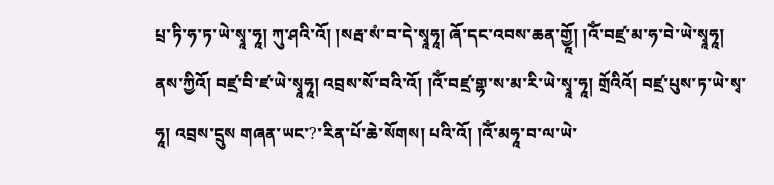པྲ་ཏི་ཧ་ཏ་ཡེ་སྭཱ་ཧཱ། ཀུ་ཤའི་འོ། །སརྦ་སཾ་བ་དེ་སྭཱཧཱ། ཞོ་དང་འབས་ཆན་གྱཱོ། །འོཾ་བཛྲ་མ་ཧ་བེ་ཡེ་སྭཱཧཱ། ནས་ཀྱིའོ། བཛྲ་བི་ཛ་ཡེ་སྭཱཧཱ། འབྲས་སོ་བའི་འོ། །འོཾ་བཛྲ་གྷ་ས་མ་རི་ཡེ་སྭཱ་ཧཱ། གྲོའིའོ། བཛྲ་པུས་ཏ་ཡེ་སྭ་ཧཱ། འབྲས་དྲུས གཞན་ཡང་?་རིན་པོ་ཆེ་སོགས། པའི་འོ། །འོཾ་མཧཱ་བ་ལ་ཡེ་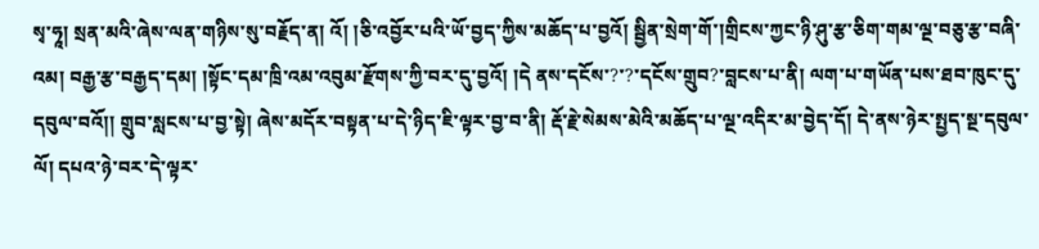སྭ་ཧཱ། སྲན་མའི་ཞེས་ལན་གཉིས་སུ་བརྗོད་ན། འོ། །ཅི་འབྱོར་པའི་ཡོ་བྱད་ཀྱིས་མཆོད་པ་བྱའོ། སྦྱིན་སྲེག་གོ་།གྲིངས་ཀྱང་ཉི་ཤུ་རྩ་ཅིག་གམ་ལྔ་བཅུ་རྩ་བཞི་འམ། བརྒྱ་རྩ་བརྒྱད་དམ། །སྟོང་དམ་ཁྲི་འམ་འབུམ་རྫོགས་ཀྱི་བར་དུ་བྱའོ། །དེ ནས་དངོས་?་?་དངོས་གྲུབ?་བླངས་པ་ནི། ལག་པ་གཡོན་པས་ཐབ་ཁུང་དུ་དབུལ་བའོ།། གྲུབ་སླངས་པ་བྱ་སྟེ། ཞེས་མདོར་བསྟན་པ་དེ་ཉིད་ཇི་ལྟར་བྱ་བ་ནི། རྡོ་རྗེ་སེམས་མེའི་མཆོད་པ་ལྔ་འདིར་མ་བྱེད་དོ། དེ་ནས་ཉེར་སྤྱད་སྔ་དབུལ་ལོ། དཔའ་ཉེ་བར་དེ་ལྟར་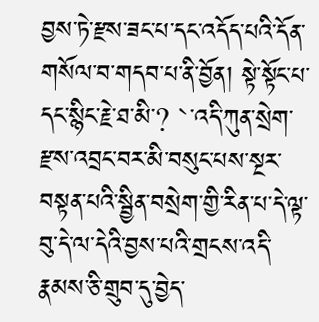བྱས་ཏེ་རྫས་ཟང་པ་དང་འདོད་པའི་དོན་གསོལ་བ་གདབ་པ་ནི་བྱོན། སྟེ་སྟོང་པ་དང་སྙིང་རྗེ་ཐ་མི་? `་འདི་ཀུན་སྲེག་རྫས་འབྲང་བར་མི་བསུང་པས་སྔར་བསྟན་པའི་སྦྱིན་བསྲེག་གྱི་རིན་པ་དེ་ལྟ་བུ་དེ་ལ་དེའི་བྱས་པའི་གྲངས་འདི་རྣམས་ཅི་གྲུབ་དུ་བྱེད་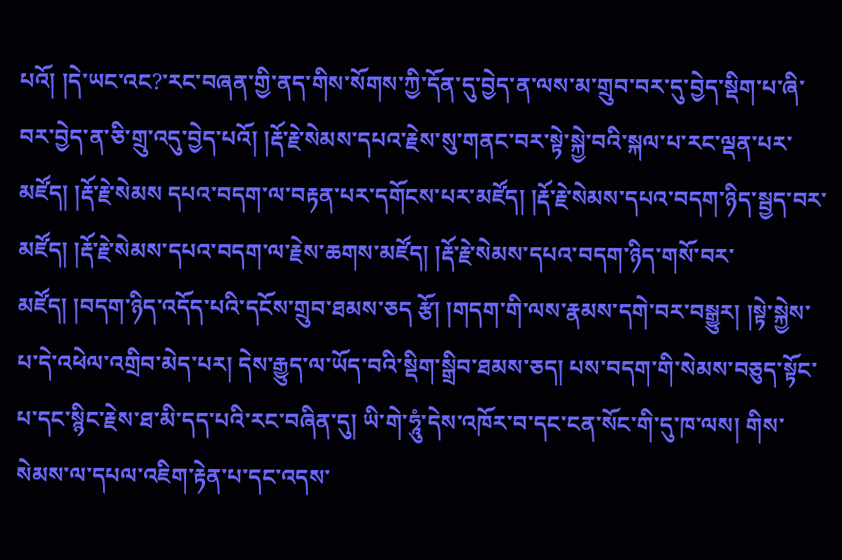པའོ། །དེ་ཡང་འང?་རང་བཞན་གྱི་ནད་གིས་སོགས་ཀྱི་དོན་དུ་བྱེད་ན་ལས་མ་གྲུབ་བར་དུ་བྱེད་སྡིག་པ་ཞི་བར་བྱེད་ན་ཅི་གྲུ་འདུ་བྱེད་པའོ། །རྡོ་རྗེ་སེམས་དཔའ་རྗེས་སུ་གནང་བར་སྟེ་སྐྱེ་བའི་སྐལ་པ་རང་ལྡན་པར་མཛོད། །རྡོ་རྗེ་སེམས དཔའ་བདག་ལ་བརྟན་པར་དགོངས་པར་མཛོད། །རྡོ་རྗེ་སེམས་དཔའ་བདག་ཉིད་སྦྱད་བར་མཛོད། །རྡོ་རྗེ་སེམས་དཔའ་བདག་ལ་རྗེས་ཆགས་མཛོད། །རྡོ་རྗེ་སེམས་དཔའ་བདག་ཉིད་གསོ་བར་མཛོད། །བདག་ཉིད་འདོད་པའི་དངོས་གྲུབ་ཐམས་ཅད རྩོ། །གདག་གི་ལས་རྣམས་དགེ་བར་བསྒྱུར། །སྟེ་སྐྱེས་པ་དེ་འཕེལ་འགྲིབ་མེད་པར། དེས་རྒྱུད་ལ་ཡོད་བའི་སྡིག་སྒྲིབ་ཐམས་ཅད། པས་བདག་གི་སེམས་བཅུད་སྟོང་པ་དང་སྙིང་རྗེས་ཐ་མི་དད་པའི་རང་བཞིན་དུ། ཡི་གེ་ཧཱུཾ་དེས་འཁོར་བ་དང་ངན་སོང་གི་དུ་ཁ་ལས། གིས་སེམས་ལ་དཔལ་འཇིག་རྟེན་པ་དང་འདས་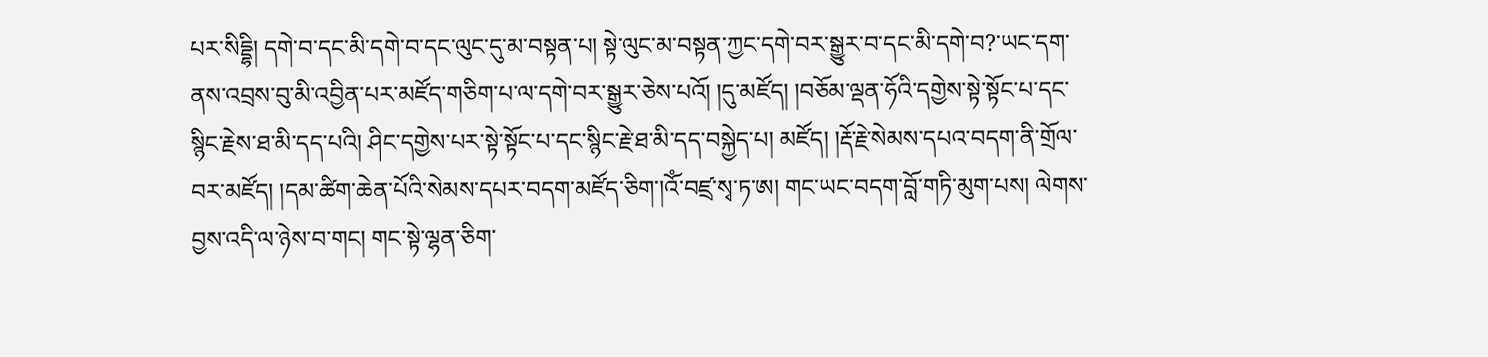པར་སིདྡྷི། དགེ་བ་དང་མི་དགེ་བ་དང་ལུང་དུ་མ་བསྟན་པ། སྟེ་ལུང་མ་བསྟན་ཀྱང་དགེ་བར་སྒྱུར་བ་དང་མི་དགེ་བ?་ཡང་དག་ནས་འབྲས་བུ་མི་འབྱིན་པར་མཛོད་གཅིག་པ་ལ་དགེ་བར་སྒྱུར་ཅེས་པའོ། །དུ་མཛོད། །བཅོམ་ལྡན་ཧོའི་དགྱེས་སྟེ་སྟོང་པ་དང་སྙིང་རྗེས་ཐ་མི་དད་པའི། ཤིང་དགྱེས་པར་སྟེ་སྟོང་པ་དང་སྙིང་རྗེ་ཐ་མི་དད་བསྐྱེད་པ། མཛོད། །རྡོ་རྗེ་སེམས་དཔའ་བདག་ནི་གྲོལ་བར་མཛོད། །དམ་ཚིག་ཆེན་པོའི་སེམས་དཔར་བདག་མཛོད་ཅིག་།འོཾ་བཛྲ་སྭ་ཏ་ཨ། གང་ཡང་བདག་བློ་གཏི་མུག་པས། ལེགས་བྱས་འདི་ལ་ཉེས་བ་གང། གང་སྟེ་ལྷན་ཅིག་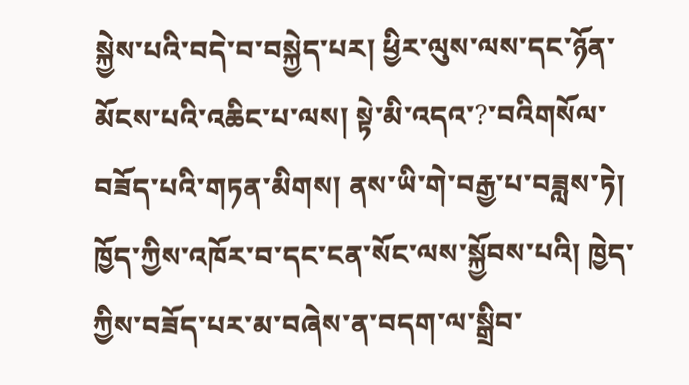སྐྱེས་པའི་བདེ་བ་བསྐྱེད་པར། ཕྱིར་ལུས་ལས་དང་ཉོན་མོངས་པའི་འཆིང་པ་ལས། སྟེ་མི་འདའ་?་བའིགསོལ་བཟོད་པའི་གཏན་མིགས། ནས་ཡི་གེ་བརྒྱ་པ་བཟླས་ཏེ། ཁྱོད་ཀྱིས་འཁོར་བ་དང་ངན་སོང་ལས་སྐྱོབས་པའི། ཁྱེད་ཀྱིས་བཟོད་པར་མ་བཞེས་ན་བདག་ལ་སྒྲིབ་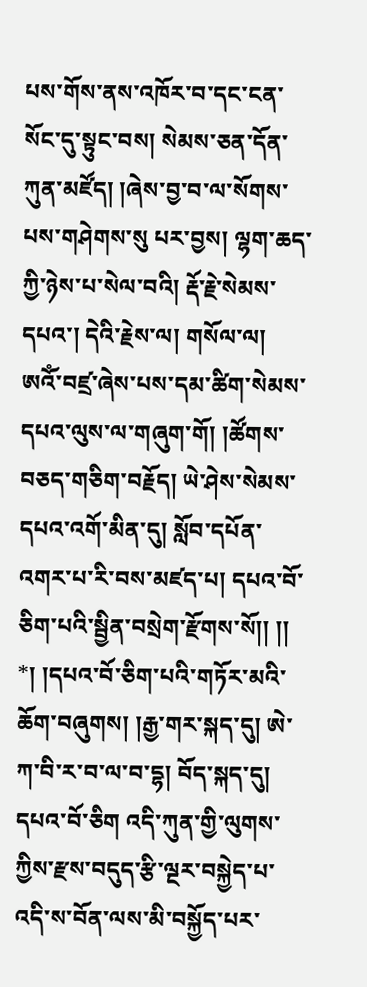པས་གོས་ནས་འཁོར་བ་དང་ངན་སོང་དུ་སྟུང་བས། སེམས་ཅན་དོན་ཀུན་མཛོད། །ཞེས་བྱ་བ་ལ་སོགས་པས་གཤེགས་སུ པར་བྱས། ལྷག་ཆད་ཀྱི་ཉེས་པ་སེལ་བའི། རྡོ་རྗེ་སེམས་དཔའ་། དེའི་རྗེས་ལ། གསོལ་ལ། ཨའོཾ་བཛྲ་ཞེས་པས་དམ་ཚིག་སེམས་དཔའ་ལུས་ལ་གཞུག་གོ། །ཚོགས་བཅད་གཅིག་བརྗོད། ཡེ་ཤེས་སེམས་དཔའ་འགོ་མིན་དུ། སློབ་དཔོན་འགར་པ་རི་བས་མཛད་པ། དཔའ་བོ་ཅིག་པའི་སྦྱིན་བསྲེག་རྫོགས་སོ།། །། *། །དཔའ་བོ་ཅིག་པའི་གཏོར་མའི་ཆོག་བཞུགས། །རྒྱ་གར་སྐད་དུ། ཨེ་ཀ་བི་ར་བ་ལ་བ་དྷ། བོད་སྐད་དུ། དཔའ་བོ་ཅིག འདི་ཀུན་གྱི་ལུགས་ཀྱིས་རྫས་བདུད་རྩི་ལྔར་བསྐྱེད་པ་འདི་ས་བོན་ལས་མི་བསྐྱོད་པར་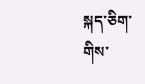སྐད་ཅིག་གིས་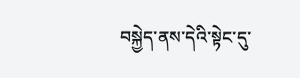བསྐྱེད་ནས་དེའི་སྟེང་དུ་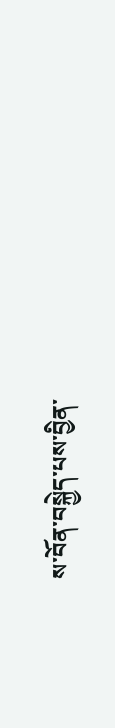ས་བོན་བསྐྱེད་པས་བྱིན་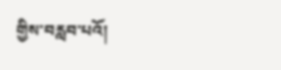གྱིས་བརླབ་པའོ།